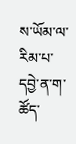ས་ཡོམ་ལ་རིམ་པ་དབྱེ་ན་ག་ཚོད་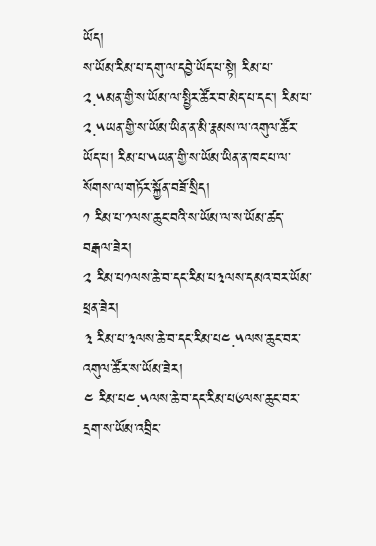ཡོད།
ས་ཡོམ་རིམ་པ་དགུ་ལ་དབྱེ་ཡོད་པ་སྟེ། རིམ་པ་༢.༥མན་གྱི་ས་ཡོམ་ལ་སྤྱིར་ཚོར་བ་མེད་པ་དང་། རིམ་པ་༢.༥ཡན་གྱི་ས་ཡོམ་ཡིན་ན་མི་རྣམས་ལ་འགུལ་ཚོར་ཡོད་པ། རིམ་པ་༥ཡན་གྱི་ས་ཡོམ་ཡིན་ན་ཁང་པ་ལ་སོགས་ལ་གཏོར་སྐྱོན་བཟོ་སྲིད།
༡ རིམ་པ་༡ལས་ཆུང་བའི་ས་ཡོམ་ལ་ས་ཡོམ་ཚད་བརྒལ་ཟེར།
༢ རིམ་པ༡ལས་ཆེ་བ་དང་རིམ་པ༣ལས་དམའ་བར་ཡོམ་ཕྲན་ཟེར།
༣ རིམ་པ་༣ལས་ཆེ་བ་དང་རིམ་པ༤.༥ལས་ཆུང་བར་འགུལ་ཚོར་ས་ཡོམ་ཟེར།
༤ རིམ་པ༤.༥ལས་ཆེ་བ་དང་རིམ་པ༦ལས་ཆུང་བར་དྲག་ས་ཡོམ་འབྲིང་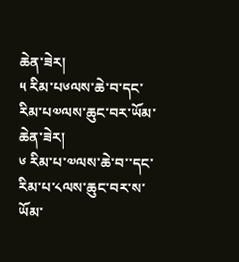ཆེན་ཟེར།
༥ རིམ་པ༦ལས་ཆེ་བ་དང་རིམ་པ༧ལས་ཆུང་བར་ཡོམ་ཆེན་ཟེར།
༦ རིམ་པ་༧ལས་ཆེ་བ་་དང་རིམ་པ་༨ལས་ཆུང་བར་ས་ཡོམ་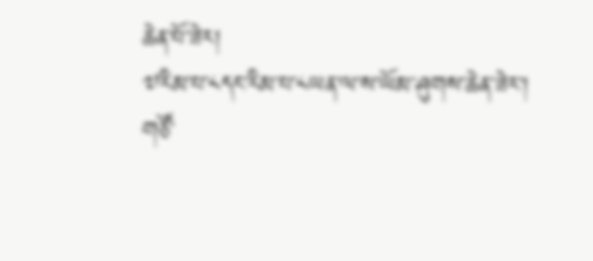ཆེན་པོ་ཟེར།
༧རིམ་པ་༨དང་རིམ་པ་༨ཡན་ལ་ས་ཡོམ་ཤུགས་ཆེན་ཟེར་།
གཙོ་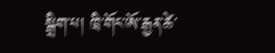སྒྲིག་པ། ཁྲི་གོང་ཨོ་རྒྱན་ཚེ་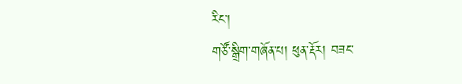རིང་།
གཙོ་སྒྲིག་གཞོན་པ། ཕུན་རྡོར། བཟང་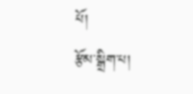པོ།
རྩོམ་སྒྲིག་པ།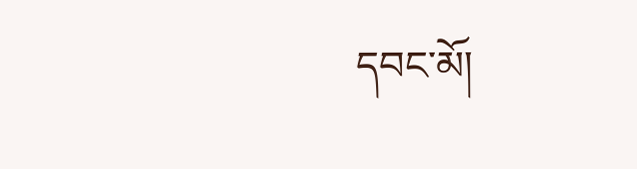དབང་མོ།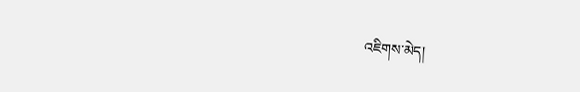འཇིགས་མེད།